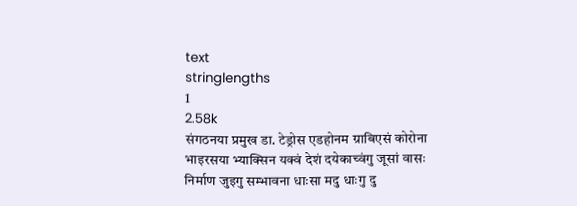text
stringlengths
1
2.58k
संगठनया प्रमुख डा. टेड्रोस एडहोनम ग्राबिएसं कोरोना भाइरसया भ्याक्सिन यक्वं देशं दयेकाच्वंगु जूसां वासः निर्माण जुइगु सम्भावना धाःसा मदु धाःगु दु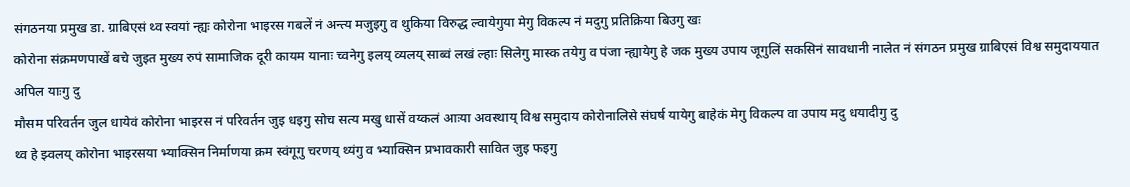संगठनया प्रमुख डा. ग्राबिएसं थ्व स्वयां न्ह्यः कोरोना भाइरस गबलें नं अन्त्य मजुइगु व थुकिया विरुद्ध ल्वायेगुया मेगु विकल्प नं मदुगु प्रतिक्रिया बिउगु खः
कोरोना संक्रमणपाखें बचे जुइत मुख्य रुपं सामाजिक दूरी कायम यानाः च्वनेगु इलय् व्यलय् साब्वं लखं ल्हाः सिलेगु मास्क तयेगु व पंजा न्ह्यायेगु हे जक मुख्य उपाय जूगुलिं सकसिनं सावधानी नालेत नं संगठन प्रमुख ग्राबिएसं विश्व समुदाययात अपिल याःगु दु
मौसम परिवर्तन जुल धायेवं कोरोना भाइरस नं परिवर्तन जुइ धइगु सोच सत्य मखु धासें वय्कलं आःया अवस्थाय् विश्व समुदाय कोरोनालिसे संघर्ष यायेगु बाहेकं मेगु विकल्प वा उपाय मदु धयादीगु दु
थ्व हे झ्वलय् कोरोना भाइरसया भ्याक्सिन निर्माणया क्रम स्वंगूगु चरणय् थ्यंगु व भ्याक्सिन प्रभावकारी सावित जुइ फइगु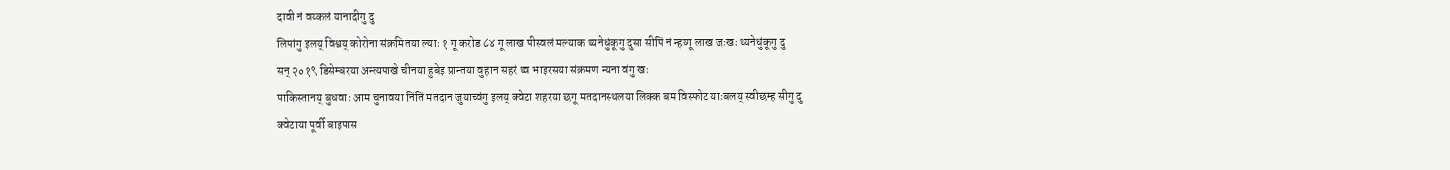दावी नं वय्कलं यानादीगु दु
लिपांगु इलय् विश्वय् कोरोना संक्रमितया ल्याः १ गू करोड ८४ गू लाख पीस्वलं मल्याक थ्यनेधुंकूगु दुसा सीपिं नं न्हय्गू लाख जःखः थ्यनेधुंकूगु दु
सन् २०१९ डिसेम्बरया अन्त्यपाखे चीनया हुबेइ प्रान्तया वुहान सहरं थ्व भाइरसया संक्रमण न्यना वंगु खः
पाकिस्तानय् बुधवाः आम चुनावया निंतिं मतदान जुयाच्वंगु इलय् क्वेटा शहरया छगू मतदानस्थलया लिक्क बम विस्फोट याःबलय् स्वीछम्ह सीगु दु
क्वेटाया पूर्वी बाइपास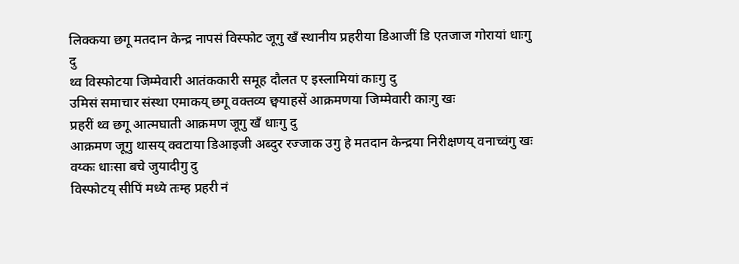लिक्कया छगू मतदान केन्द्र नापसं विस्फोट जूगु खँ स्थानीय प्रहरीया डिआजीं डि एतजाज गोरायां धाःगु दु
थ्व विस्फोटया जिम्मेवारी आतंककारी समूह दौलत ए इस्लामियां काःगु दु
उमिसं समाचार संस्था एमाकय् छगू वक्तव्य छ्वयाहसें आक्रमणया जिम्मेवारी काःगु खः
प्रहरीं थ्व छगू आत्मघाती आक्रमण जूगु खँ धाःगु दु
आक्रमण जूगु थासय् क्वटाया डिआइजी अब्दुर रज्जाक उगु हे मतदान केन्द्रया निरीक्षणय् वनाच्वंगु खः
वय्कः धाःसा बचे जुयादीगु दु
विस्फोटय् सीपिं मध्ये तःम्ह प्रहरी नं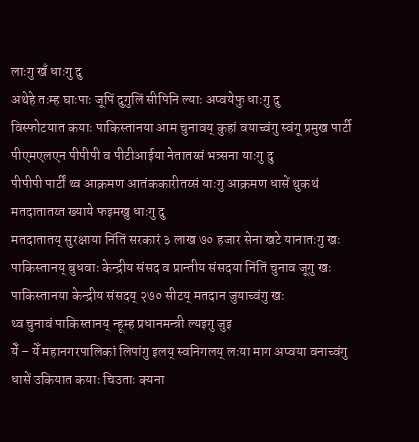लाःगु खँ धाःगु दु
अथेहे तःम्ह घाःपाः जूपिं दुगुलिं सीपिनि ल्याः अप्वयेफु धाःगु दु
विस्फोटयात कयाः पाकिस्तानया आम चुनावय् कुहां वयाच्वंगु स्वंगू प्रमुख पार्टी पीएमएलएन पीपीपी व पीटीआईया नेतातय्सं भत्र्सना याःगु दु
पीपीपी पार्टीं थ्व आक्रमण आतंककारीतय्सं याःगु आक्रमण धासें थुकथं मतदातातय्त ख्याये फइमखु धाःगु दु
मतदातातय् सुरक्षाया निंतिं सरकारं ३ लाख ७० हजार सेना खटे यानातःगु खः
पाकिस्तानय् बुधवाः केन्द्रीय संसद व प्रान्तीय संसदया निंतिं चुनाव जूगु खः
पाकिस्तानया केन्द्रीय संसदय् २७० सीटय् मतदान जुयाच्वंगु खः
थ्व चुनावं पाकिस्तानय् न्हूम्ह प्रधानमन्त्री ल्यइगु जुइ
येँ – येँ महानगरपालिकां लिपांगु इलय् स्वनिगलय् लःया माग अप्वया वनाच्वंगु धासें उकियात कयाः चिउताः क्यना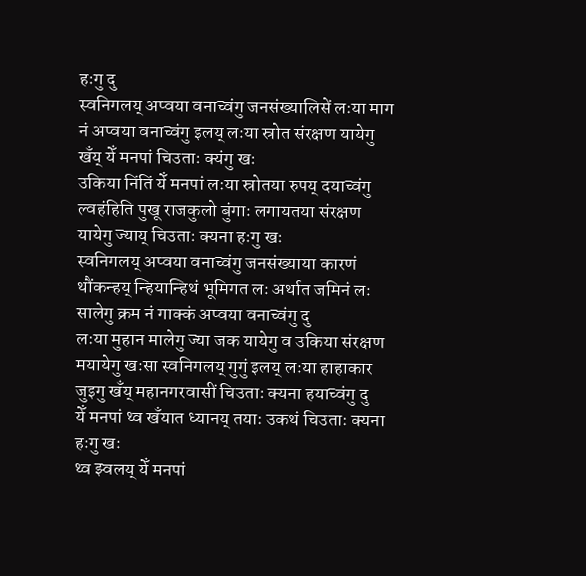हःगु दु
स्वनिगलय् अप्वया वनाच्वंगु जनसंख्यालिसें लःया माग नं अप्वया वनाच्वंगु इलय् लःया स्रोत संरक्षण यायेगु खँय् येँ मनपां चिउताः क्यंगु खः
उकिया निंतिं येँ मनपां लःया स्रोतया रुपय् दयाच्वंगु ल्वहंहिति पुखू राजकुलो बुंगाः लगायतया संरक्षण यायेगु ज्याय् चिउताः क्यना हःगु खः
स्वनिगलय् अप्वया वनाच्वंगु जनसंख्याया कारणं थौंकन्हय् न्हियान्हिथं भूमिगत लः अर्थात जमिनं लः सालेगु क्रम नं गाक्कं अप्वया वनाच्वंगु दु
लःया मुहान मालेगु ज्या जक यायेगु व उकिया संरक्षण मयायेगु खःसा स्वनिगलय् गुगुं इलय् लःया हाहाकार जुइगु खँय् महानगरवासीं चिउताः क्यना हयाच्वंगु दु
येँ मनपां थ्व खँयात ध्यानय् तयाः उकथं चिउताः क्यना हःगु खः
थ्व झ्वलय् येँ मनपां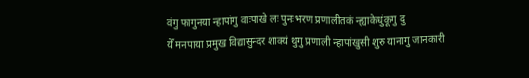वंगु फागुनया न्हापांगु वाःपाखे लः पुनःभरण प्रणालीतकं न्ह्याकेधुंकूगु दु
येँ मनपाया प्रमुख विद्यासुन्दर शाक्यं थुगु प्रणाली न्हापांखुसी शुरु यानागु जानकारी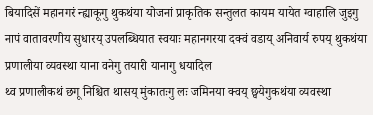बियादिसें महानगरं न्ह्याकूगु थुकथंया योजनां प्राकृतिक सन्तुलत कायम यायेत ग्वाहालि जुइगु नापं वातावरणीय सुधारय् उपलब्धियात स्वयाः महानगरया दक्वं वडाय् अनिवार्य रुपय् थुकथंया प्रणालीया व्यवस्था याना वनेगु तयारी यानागु धयादिल
थ्व प्रणालीकथं छगू निश्चित थासय् मुंकातःगु लः जमिनया क्वय् छ्वयेगुकथंया व्यवस्था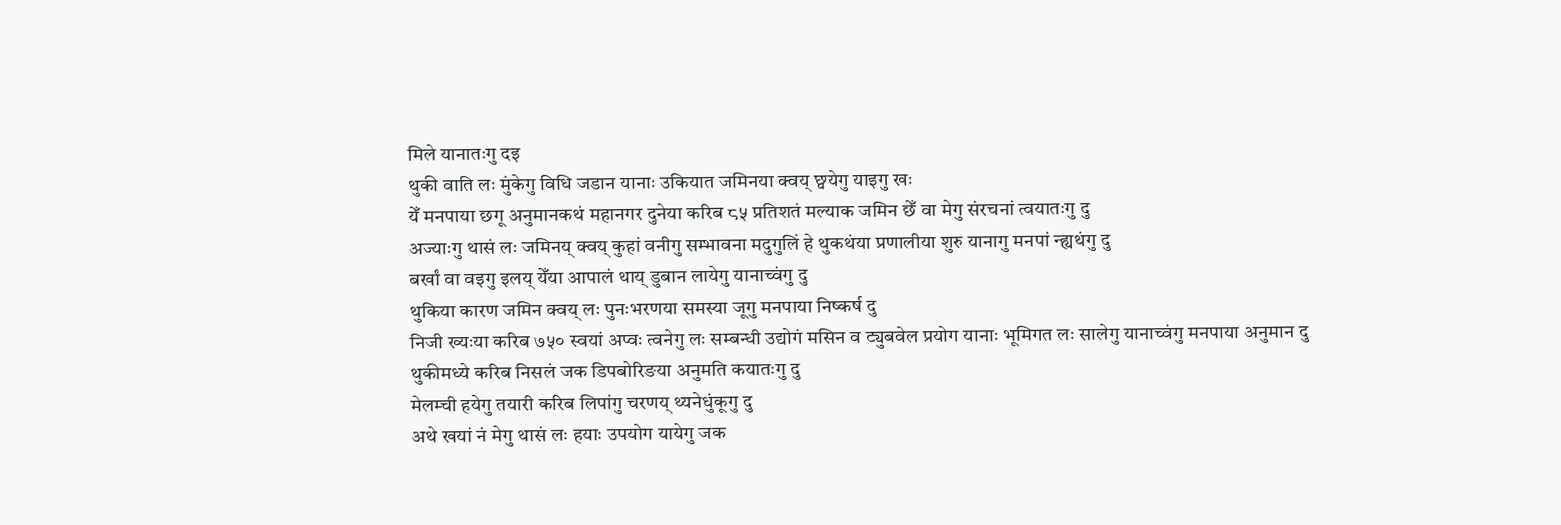मिले यानातःगु दइ
थुकी वाति लः मुंकेगु विधि जडान यानाः उकियात जमिनया क्वय् छ्वयेगु याइगु खः
येँ मनपाया छगू अनुमानकथं महानगर दुनेया करिब ८५ प्रतिशतं मल्याक जमिन छेँ वा मेगु संरचनां त्वयातःगु दु
अज्याःगु थासं लः जमिनय् क्वय् कुहां वनीगु सम्भावना मदुगुलिं हे थुकथंया प्रणालीया शुरु यानागु मनपां न्ह्यथंगु दु
बर्खां वा वइगु इलय् येँया आपालं थाय् डुबान लायेगु यानाच्वंगु दु
थुकिया कारण जमिन क्वय् लः पुनःभरणया समस्या जूगु मनपाया निष्कर्ष दु
निजी ख्यःया करिब ७५० स्वयां अप्वः त्वनेगु लः सम्बन्धी उद्योगं मसिन व ट्युबवेल प्रयोग यानाः भूमिगत लः सालेगु यानाच्वंगु मनपाया अनुमान दु
थुकीमध्ये करिब निसलं जक डिपबोरिङया अनुमति कयातःगु दु
मेलम्ची हयेगु तयारी करिब लिपांगु चरणय् थ्यनेधुंकूगु दु
अथे खयां नं मेगु थासं लः हयाः उपयोग यायेगु जक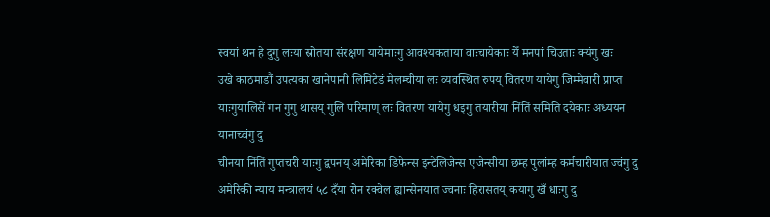स्वयां थन हे दुगु लःया स्रोतया संरक्षण यायेमाःगु आवश्यकताया वाःचायेकाः येँ मनपां चिउताः क्यंगु खः
उखे काठमाडौं उपत्यका खानेपानी लिमिटेडं मेलम्चीया लः व्यवस्थित रुपय् वितरण यायेगु जिम्मेवारी प्राप्त याःगुयालिसें गन गुगु थासय् गुलि परिमाण् लः वितरण यायेगु धइगु तयारीया निंतिं समिति दयेकाः अध्ययन यानाच्वंगु दु
चीनया निंतिं गुप्तचरी याःगु द्वपनय् अमेरिका डिफेन्स इन्टेलिजेन्स एजेन्सीया छम्ह पुलांम्ह कर्मचारीयात ज्वंगु दु
अमेरिकी न्याय मन्त्रालयं ५८ दँया रोन रक्वेल ह्यान्सेनयात ज्वनाः हिरासतय् कयागु खँ धाःगु दु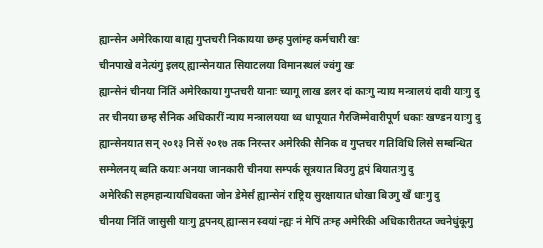ह्यान्सेन अमेरिकाया बाह्य गुप्तचरी निकायया छम्ह पुलांम्ह कर्मचारी खः
चीनपाखे वनेत्यंगु इलय् ह्यान्सेनयात सियाटलया विमानस्थलं ज्वंगु खः
ह्यान्सेनं चीनया निंतिं अमेरिकाया गुप्तचरी यानाः च्यागू लाख डलर दां काःगु न्याय मन्त्रालयं दावी याःगु दु
तर चीनया छम्ह सैनिक अधिकारीं न्याय मन्त्रालयया थ्व धापूयात गैरजिम्मेवारीपूर्ण धकाः खण्डन याःगु दु
ह्यान्सेनयात सन् २०१३ निसें २०१७ तक निरन्तर अमेरिकी सैनिक व गुप्तचर गतिविधि लिसे सम्बन्धित सम्मेलनय् ब्वति कयाः अनया जानकारी चीनया सम्पर्क सूत्रयात बिउगु द्वपं बियातःगु दु
अमेरिकी सहमहान्यायधिवक्ता जोन डेमेर्सं ह्यान्सेनं राष्ट्रिय सुरक्षायात धोखा बिउगु खँ धाःगु दु
चीनया निंतिं जासुसी याःगु द्वपनय् ह्यान्सन स्वयां न्ह्यः नं मेपिं तःम्ह अमेरिकी अधिकारीतय्त ज्वनेधुंकूगु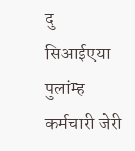दु
सिआईएया पुलांम्ह कर्मचारी जेरी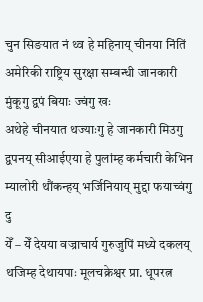चुन सिङयात नं थ्व हे महिनाय् चीनया निंतिं अमेरिकी राष्ट्रिय सुरक्षा सम्बन्धी जानकारी मुंकूगु द्वपं बियाः ज्वंगु खः
अथेहे चीनयात थज्याःगु हे जानकारी मिउगु द्वपनय् सीआईएया हे पुलांम्ह कर्मचारी केभिन म्यालोरी थौंकन्हय् भर्जिनियाय् मुद्दा फयाच्वंगु दु
येँ – येँ देयया वज्राचार्य गुरुजुपिं मध्ये दकलय् थजिम्ह देथायपाः मूलचक्रेश्वर प्रा. धूपरत्न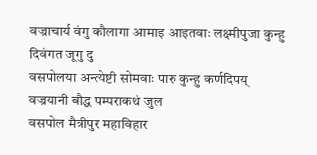वज्राचार्य वंगु कौलागा आमाइ आइतवाः लक्ष्मीपुजा कुन्हु दिवंगत जूगु दु
वसपोलया अन्त्येष्टी सोमवाः पारु कुन्हु कर्णदिपय् वज्रयानी बौद्ध पम्पराकथं जुल
वसपोल मैत्रीपुर महाविहार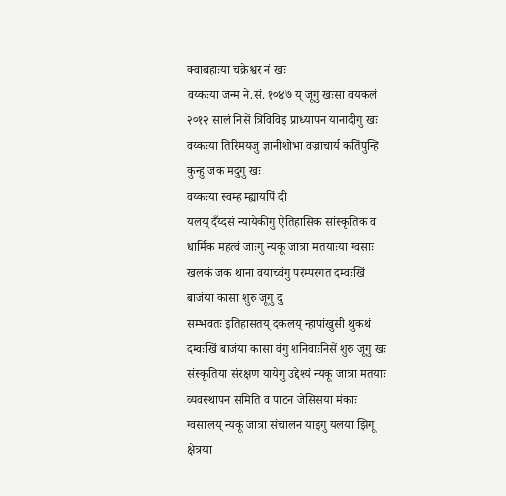क्वाबहाःया चक्रेश्वर नं खः
वय्कःया जन्म ने.सं. १०४७ य् जूगु खःसा वयकलं २०१२ सालं निसें त्रिविविइ प्राध्यापन यानादीगु खः
वय्कःया तिरिमयजु ज्ञानीशोभा वज्राचार्य कतिंपुन्हि कुन्हु जक मदुगु खः
वय्कःया स्वम्ह म्ह्यायपिं दी
यलय् दँय्दसं न्यायेकीगु ऐतिहासिक सांस्कृतिक व धार्मिक महत्वं जाःगु न्यकू जात्रा मतयाःया ग्वसाः खलकं जक थाना वयाच्वंगु परम्परगत दम्वःखिं बाजंया कासा शुरु जूगु दु
सम्भवतः इतिहासतय् दकलय् न्हापांखुसी थुकथं दम्वःखिं बाजंया कासा वंगु शनिवाःनिसें शुरु जूगु खः
संस्कृतिया संरक्षण यायेगु उद्देश्यं न्यकू जात्रा मतयाः व्यवस्थापन समिति व पाटन जेसिसया मंकाः ग्वसालय् न्यकू जात्रा संचालन याइगु यलया झिगू क्षेत्रया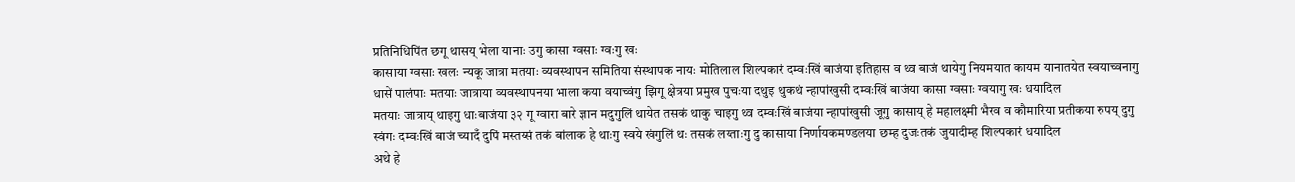प्रतिनिधिपिंत छगू थासय् भेला यानाः उगु कासा ग्वसाः ग्वःगु खः
कासाया ग्वसाः खलः न्यकू जात्रा मतयाः व्यवस्थापन समितिया संस्थापक नायः मोतिलाल शिल्पकारं दम्वःखिं बाजंया इतिहास व थ्व बाजं थायेगु नियमयात कायम यानातयेत स्वयाच्वनागु धासें पालंपाः मतयाः जात्राया व्यवस्थापनया भाला कया वयाच्वंगु झिगू क्षेत्रया प्रमुख पुचःया दथुइ थुकथं न्हापांखुसी दम्वःखिं बाजंया कासा ग्वसाः ग्वयागु खः धयादिल
मतयाः जात्राय् थाइगु धाःबाजंया ३२ गू ग्वारा बारे ज्ञान मदुगुलिं थायेत तसकं थाकु चाइगु थ्व दम्वःखिं बाजंया न्हापांखुसी जूगु कासाय् हे महालक्ष्मी भैरव व कौमारिया प्रतीकया रुपय् दुगु स्वंगः दम्वःखिं बाजं च्यादँ दुपिं मस्तय्सं तकं बांलाक हे थाःगु स्वये खंगुलिं थः तसकं लय्ताःगु दु कासाया निर्णायकमण्डलया छम्ह दुजःतकं जुयादीम्ह शिल्पकारं धयादिल
अथे हे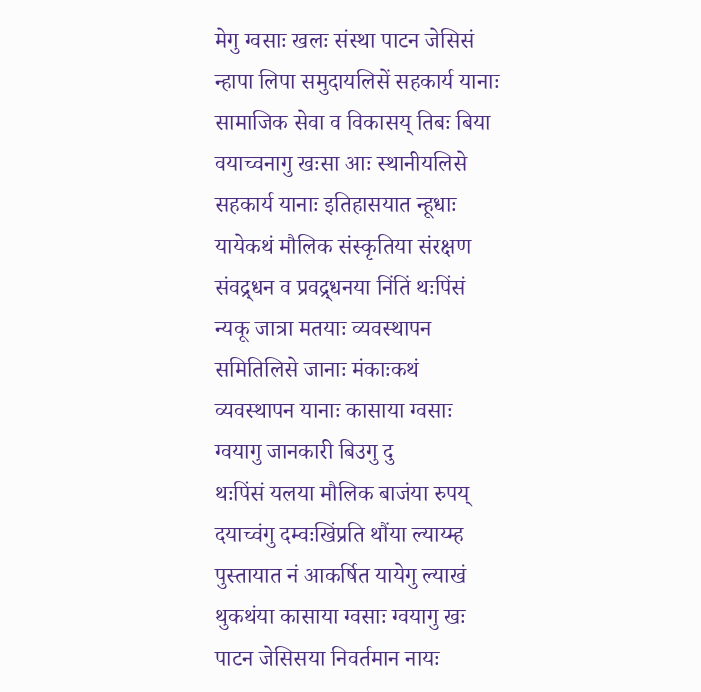मेगु ग्वसाः खलः संस्था पाटन जेसिसं न्हापा लिपा समुदायलिसें सहकार्य यानाः सामाजिक सेवा व विकासय् तिबः बिया वयाच्वनागु खःसा आः स्थानीयलिसे सहकार्य यानाः इतिहासयात न्हूधाः यायेकथं मौलिक संस्कृतिया संरक्षण संवद्र्धन व प्रवद्र्धनया निंतिं थःपिंसं न्यकू जात्रा मतयाः व्यवस्थापन समितिलिसे जानाः मंकाःकथं व्यवस्थापन यानाः कासाया ग्वसाः ग्वयागु जानकारी बिउगु दु
थःपिंसं यलया मौलिक बाजंया रुपय् दयाच्वंगु दम्वःखिंप्रति थौंया ल्याय्म्ह पुस्तायात नं आकर्षित यायेगु ल्याखं थुकथंया कासाया ग्वसाः ग्वयागु खः पाटन जेसिसया निवर्तमान नायः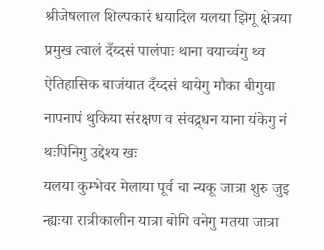श्रीजेषलाल शिल्पकारं धयादिल यलया झिगू क्षेत्रया प्रमुख त्वालं दँय्दसं पालंपाः थाना वयाच्वंगु थ्व ऐतिहासिक बाजंयात दँय्दसं थायेगु मौका बीगुया नापनापं थुकिया संरक्षण व संवद्र्धन याना यंकेगु नं थःपिनिगु उद्देश्य खः
यलया कुम्भेवर मेलाया पूर्व चा न्यकू जात्रा शुरु जुइ न्ह्यःया रात्रीकालीन यात्रा बोगि वनेगु मतया जात्रा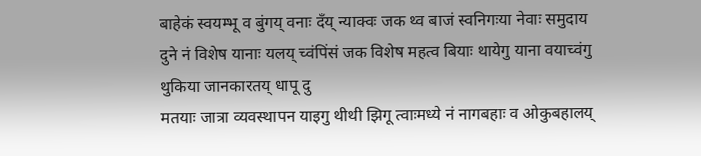बाहेकं स्वयम्भू व बुंगय् वनाः दँय् न्याक्वः जक थ्व बाजं स्वनिगःया नेवाः समुदाय दुने नं विशेष यानाः यलय् च्वंपिंसं जक विशेष महत्व बियाः थायेगु याना वयाच्वंगु थुकिया जानकारतय् धापू दु
मतयाः जात्रा व्यवस्थापन याइगु थीथी झिगू त्वाःमध्ये नं नागबहाः व ओकुबहालय्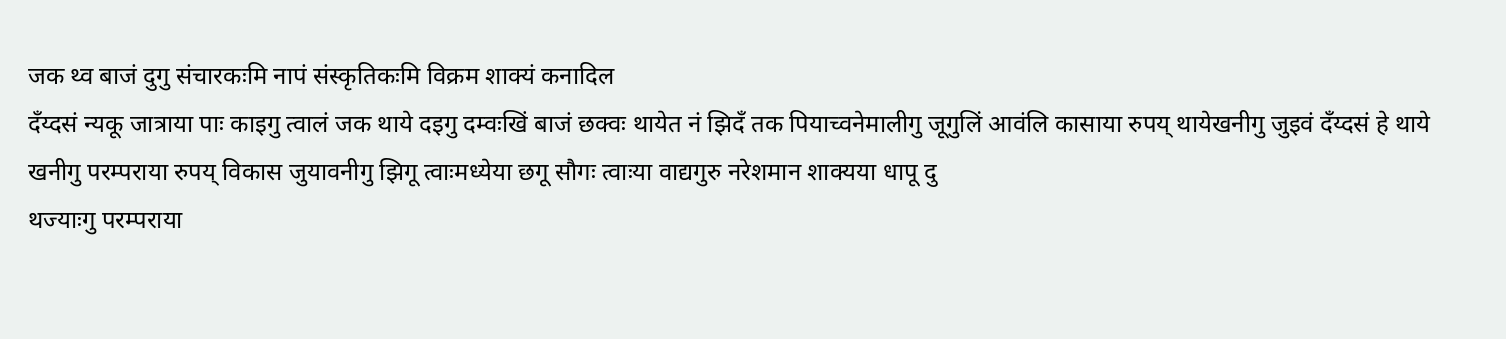जक थ्व बाजं दुगु संचारकःमि नापं संस्कृतिकःमि विक्रम शाक्यं कनादिल
दँय्दसं न्यकू जात्राया पाः काइगु त्वालं जक थाये दइगु दम्वःखिं बाजं छक्वः थायेत नं झिदँ तक पियाच्वनेमालीगु जूगुलिं आवंलि कासाया रुपय् थायेखनीगु जुइवं दँय्दसं हे थाये खनीगु परम्पराया रुपय् विकास जुयावनीगु झिगू त्वाःमध्येया छगू सौगः त्वाःया वाद्यगुरु नरेशमान शाक्यया धापू दु
थज्याःगु परम्पराया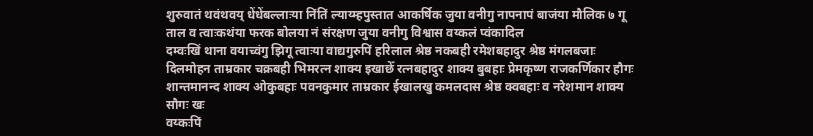शुरुवातं थवंथवय् धेंधेंबल्लाःया निंतिं ल्याय्म्हपुस्तात आकर्षिक जुया वनीगु नापनापं बाजंया मौलिक ७ गू ताल व त्वाःकथंया फरक बोलया नं संरक्षण जुया वनीगु विश्वास वय्कलं प्वंकादिल
दम्वःखिं थाना वयाच्वंगु झिगू त्वाःया वाद्यगुरुपिं हरिलाल श्रेष्ठ नकबही रमेशबहादुर श्रेष्ठ मंगलबजाः दिलमोहन ताम्रकार चक्रबही भिमरत्न शाक्य इखाछेँ रत्नबहादुर शाक्य बुबहाः प्रेमकृष्ण राजकर्णिकार हौगः शान्तमानन्द शाक्य ओकुबहाः पवनकुमार ताम्रकार ईखालखु कमलदास श्रेष्ठ क्वबहाः व नरेशमान शाक्य सौगः खः
वय्कःपिं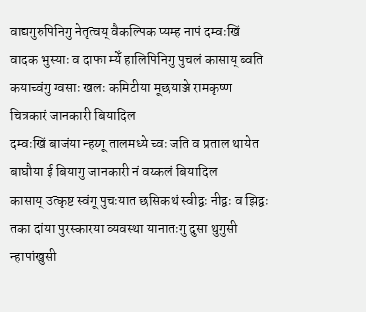वाद्यगुरुपिनिगु नेतृत्वय् वैकल्पिक प्यम्ह नापं दम्वःखिं वादक भुस्याः व दाफा म्येँ हालिपिनिगु पुचलं कासाय् ब्वति कयाच्वंगु ग्वसाः खलः कमिटीया मूछयाञ्जे रामकृष्ण चित्रकारं जानकारी बियादिल
दम्वःखिं बाजंया न्हय्गू तालमध्ये च्वः जति व प्रताल थायेत बाघौया ई बियागु जानकारी नं वय्कलं बियादिल
कासाय् उत्कृष्ट स्वंगू पुचःयात छसिकथं स्वीद्वः नीद्वः व झिद्वः तका दांया पुरस्कारया व्यवस्था यानातःगु दुसा थुगुसी न्हापांखुसी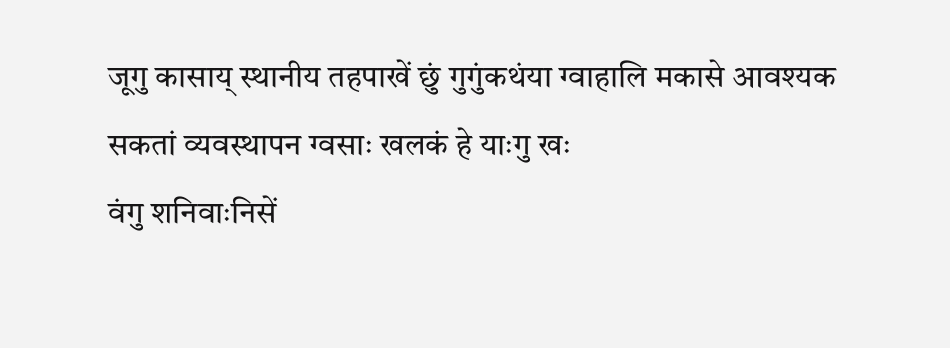जूगु कासाय् स्थानीय तहपाखें छुं गुगुंकथंया ग्वाहालि मकासे आवश्यक सकतां व्यवस्थापन ग्वसाः खलकं हे याःगु खः
वंगु शनिवाःनिसें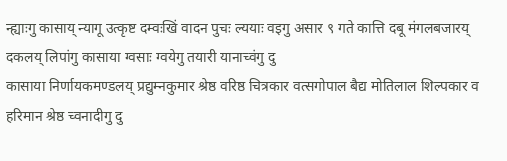न्ह्याःगु कासाय् न्यागू उत्कृष्ट दम्वःखिं वादन पुचः ल्ययाः वइगु असार ९ गते कात्ति दबू मंगलबजारय् दकलय् लिपांगु कासाया ग्वसाः ग्वयेगु तयारी यानाच्वंगु दु
कासाया निर्णायकमण्डलय् प्रद्युम्नकुमार श्रेष्ठ वरिष्ठ चित्रकार वत्सगोपाल बैद्य मोतिलाल शिल्पकार व हरिमान श्रेष्ठ च्वनादीगु दु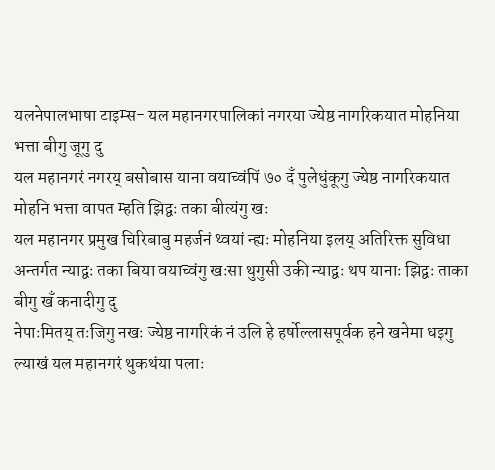यलनेपालभाषा टाइम्स- यल महानगरपालिकां नगरया ज्येष्ठ नागरिकयात मोहनिया भत्ता बीगु जूगु दु
यल महानगरं नगरय् बसोबास याना वयाच्वंपिं ७० दँ पुलेधुंकूगु ज्येष्ठ नागरिकयात मोहनि भत्ता वापत म्हति झिद्वः तका बीत्यंगु खः
यल महानगर प्रमुख चिरिबाबु महर्जनं थ्वयां न्ह्यः मोहनिया इलय् अतिरिक्त सुविधा अन्तर्गत न्याद्वः तका बिया वयाच्वंगु खःसा थुगुसी उकी न्याद्वः थप यानाः झिद्वः ताका बीगु खँ कनादीगु दु
नेपाःमितय् तःजिगु नखः ज्येष्ठ नागरिकं नं उलि हे हर्षोल्लासपूर्वक हने खनेमा धइगु ल्याखं यल महानगरं थुकथंया पलाः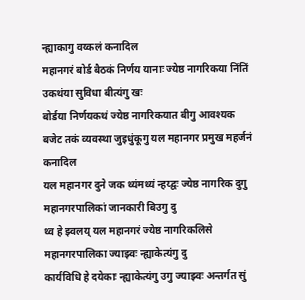न्ह्याकागु वय्कलं कनादिल
महानगरं बोर्ड बैठकं निर्णय यानाः ज्येष्ठ नागरिकया निंतिं उकथंया सुविधा बीत्यंगु खः
बोर्डया निर्णयकथं ज्येष्ठ नागरिकयात बीगु आवश्यक बजेट तकं व्यवस्था जुइधुंकूगु यल महानगर प्रमुख महर्जनं कनादिल
यल महानगर दुने जक थ्यंमथ्यं न्हय्द्वः ज्येष्ठ नागरिक दुगु महानगरपालिकां जानकारी बिउगु दु
थ्व हे झ्वलय् यल महानगरं ज्येष्ठ नागरिकलिसे महानगरपालिका ज्याझ्वः न्ह्याकेत्यंगु दु
कार्यविधि हे दयेकाः न्ह्याकेत्यंगु उगु ज्याझ्वः अन्तर्गत सुं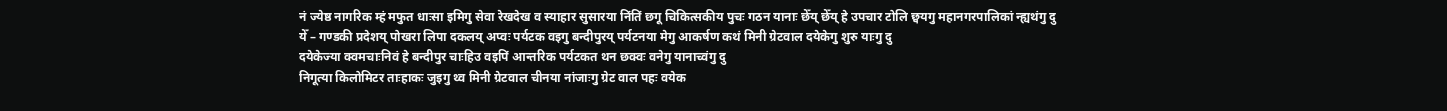नं ज्येष्ठ नागरिक म्हं मफुत धाःसा इमिगु सेवा रेखदेख व स्याहार सुसारया निंतिं छगू चिकित्सकीय पुचः गठन यानाः छेँय् छेँय् हे उपचार टोलि छ्वयगु महानगरपालिकां न्ह्यथंगु दु
येँ – गण्डकी प्रदेशय् पोखरा लिपा दकलय् अप्वः पर्यटक वइगु बन्दीपुरय् पर्यटनया मेगु आकर्षण कथं मिनी ग्रेटवाल दयेकेगु शुरु याःगु दु
दयेकेज्या क्वमचाःनिवं हे बन्दीपुर चाःहिउ वइपिं आन्तरिक पर्यटकत थन छक्वः वनेगु यानाच्वंगु दु
निगूत्या किलोमिटर ताःहाकः जुइगु थ्व मिनी ग्रेटवाल चीनया नांजाःगु ग्रेट वाल पहः वयेक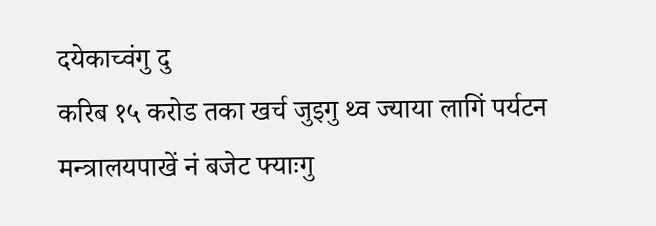दयेकाच्वंगु दु
करिब १५ करोड तका खर्च जुइगु थ्व ज्याया लागिं पर्यटन मन्त्रालयपाखें नं बजेट फ्याःगु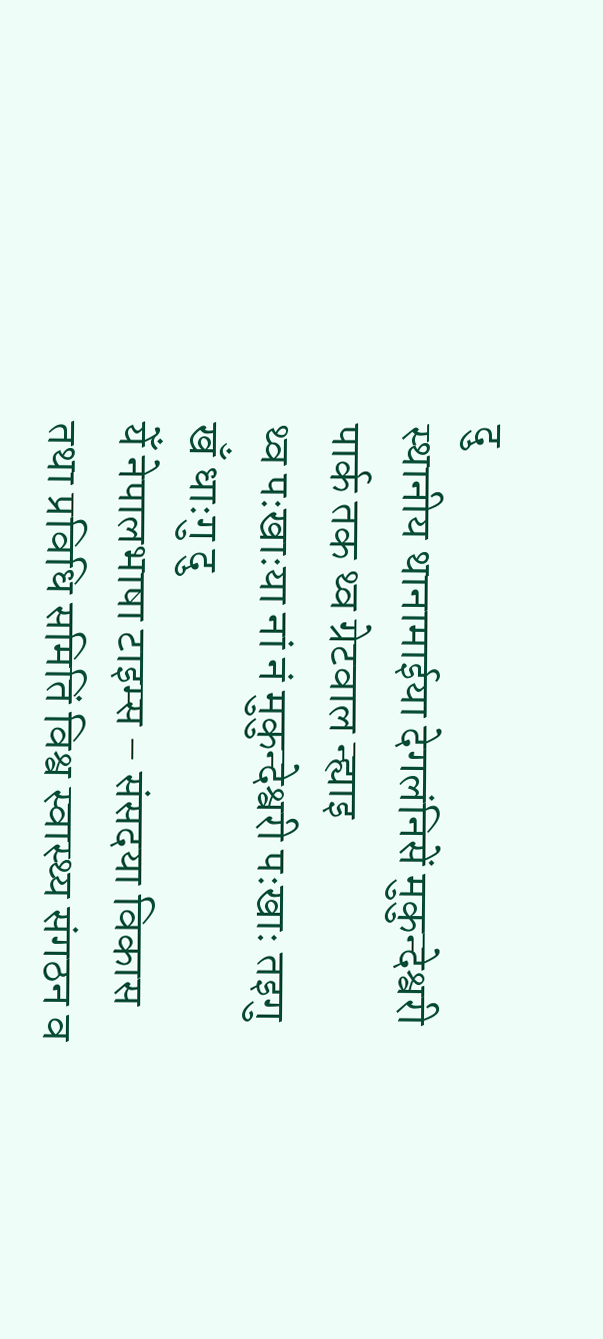दु
स्थानीय थानामाईया देगलंनिसें मुकुन्देश्वरी पार्क तक थ्व ग्रेटवाल न्ह्याइ
थ्व पःखाःया नां नं मुकुन्देश्वरी पःखाः तइगु खँ धाःगु दु
येँ नेपालभाषा टाइम्स – संसदया विकास तथा प्रविधि समितिं विश्व स्वास्थ्य संगठन व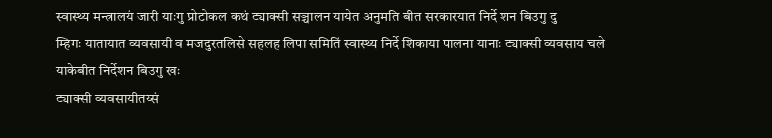स्वास्थ्य मन्त्रालयं जारी याःगु प्रोटोकल कथं ट्याक्सी सञ्चालन यायेत अनुमति बीत सरकारयात निर्दे शन बिउगु दु
म्हिगः यातायात व्यवसायी व मजदुरतलिसे सहलह लिपा समितिं स्वास्थ्य निर्दे शिकाया पालना यानाः ट्याक्सी व्यवसाय चले याकेबीत निर्देशन बिउगु खः
ट्याक्सी व्यवसायीतय्सं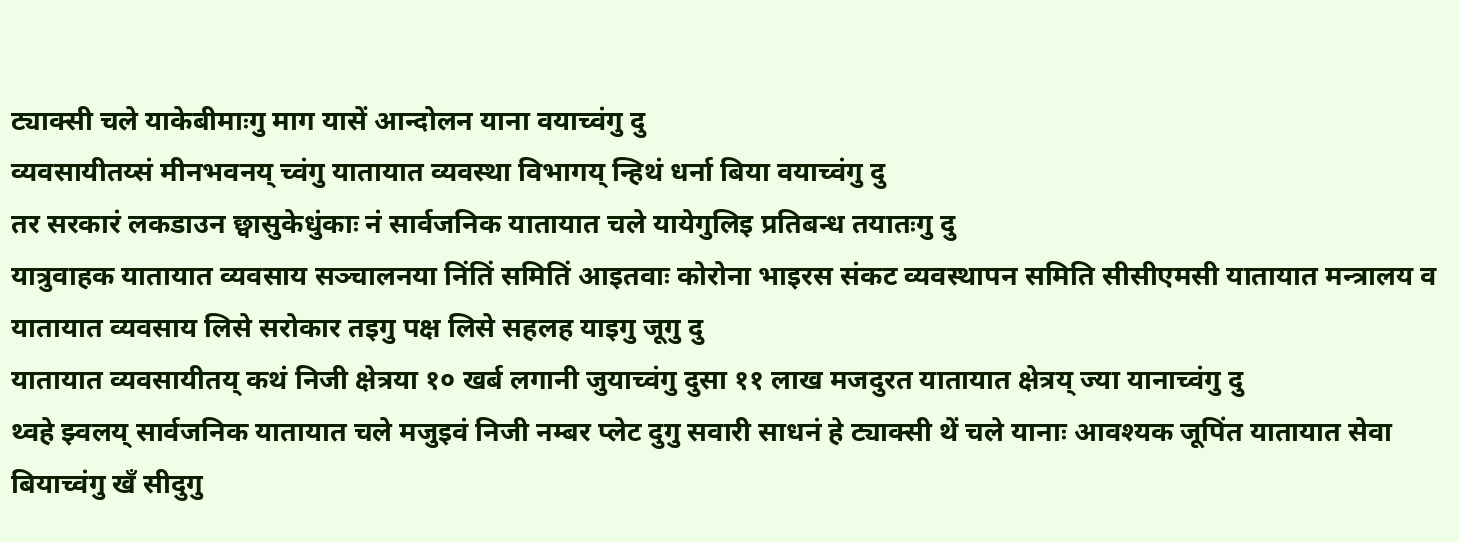ट्याक्सी चले याकेबीमाःगु माग यासें आन्दोलन याना वयाच्वंगु दु
व्यवसायीतय्सं मीनभवनय् च्वंगु यातायात व्यवस्था विभागय् न्हिथं धर्ना बिया वयाच्वंगु दु
तर सरकारं लकडाउन छ्वासुकेधुंकाः नं सार्वजनिक यातायात चले यायेगुलिइ प्रतिबन्ध तयातःगु दु
यात्रुवाहक यातायात व्यवसाय सञ्चालनया निंतिं समितिं आइतवाः कोरोना भाइरस संकट व्यवस्थापन समिति सीसीएमसी यातायात मन्त्रालय व यातायात व्यवसाय लिसे सरोकार तइगु पक्ष लिसे सहलह याइगु जूगु दु
यातायात व्यवसायीतय् कथं निजी क्षेत्रया १० खर्ब लगानी जुयाच्वंगु दुसा ११ लाख मजदुरत यातायात क्षेत्रय् ज्या यानाच्वंगु दु
थ्वहे झ्वलय् सार्वजनिक यातायात चले मजुइवं निजी नम्बर प्लेट दुगु सवारी साधनं हे ट्याक्सी थें चले यानाः आवश्यक जूपिंत यातायात सेवा बियाच्वंगु खँ सीदुगु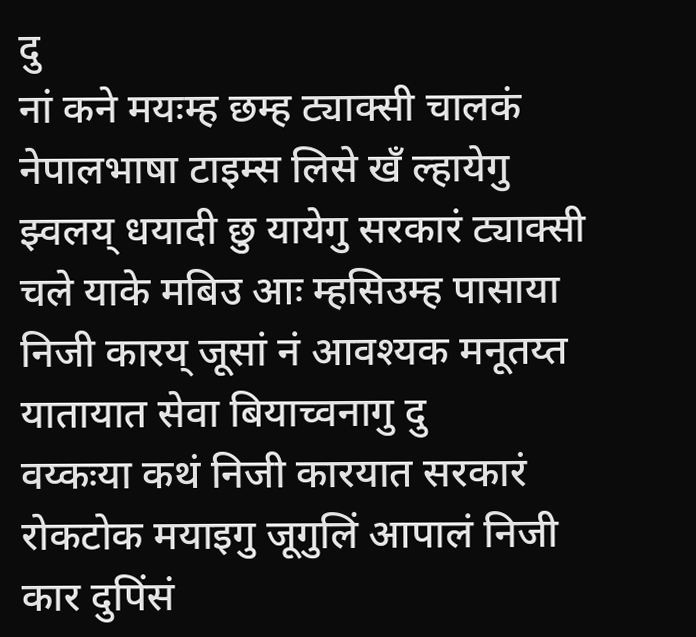दु
नां कने मयःम्ह छम्ह ट्याक्सी चालकं नेपालभाषा टाइम्स लिसे खँ ल्हायेगु झ्वलय् धयादी छु यायेगु सरकारं ट्याक्सी चले याके मबिउ आः म्हसिउम्ह पासाया निजी कारय् जूसां नं आवश्यक मनूतय्त यातायात सेवा बियाच्वनागु दु
वय्कःया कथं निजी कारयात सरकारं रोकटोक मयाइगु जूगुलिं आपालं निजी कार दुपिंसं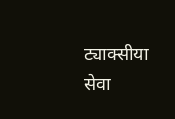ट्याक्सीया सेवा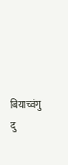बियाच्वंगु दु